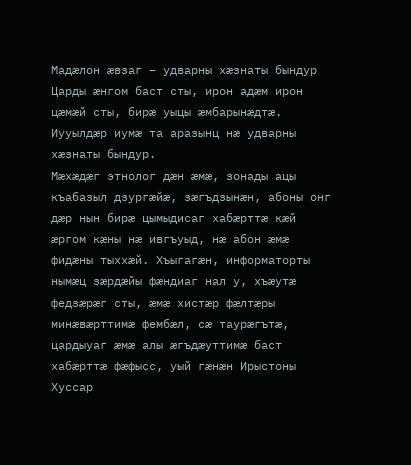Мадæлон æвзаг – удварны хæзнаты бындур
Царды æнгом баст сты, ирон адæм ирон цæмæй сты, бирæ уыцы æмбарынæдтæ. Иууылдæр иумæ та аразынц нæ удварны хæзнаты бындур.
Мæхæдæг этнолог дæн æмæ, зонады ацы къабазыл дзургæйæ, зæгъдзынæн, абоны онг дæр нын бирæ цымыдисаг хабæрттæ кæй æргом кæны нæ ивгъуыд, нæ абон æмæ фидæны тыххæй. Хъыгагæн, информаторты нымæц зæрдæйы фæндиаг нал у, хъæутæ федзæрæг сты, æмæ хистæр фæлтæры минæвæрттимæ фембæл, сæ таурæгътæ, цардыуаг æмæ алы æгъдæуттимæ баст хабæрттæ фæфысс, уый гæнæн Ирыстоны Хуссар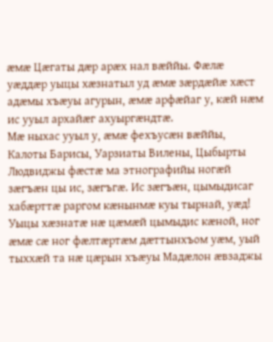æмæ Цæгаты дæр арæх нал вæййы. Фæлæ уæддæр уыцы хæзнатыл уд æмæ зæрдæйæ хæст адæмы хъæуы агурын, æмæ арфæйаг у, кæй нæм ис ууыл архайæг ахуыргæндтæ.
Мæ ныхас ууыл у, æмæ фехъусæн вæййы, Калоты Барисы, Уарзиаты Вилены, Цыбырты Людвиджы фæстæ ма этнографийы ногæй зæгъæн цы ис, зæгъгæ. Ис зæгъæн, цымыдисаг хабæрттæ раргом кæнынмæ куы тырнай, уæд!
Уыцы хæзнатæ нæ цæмæй цымыдис кæной, ног æмæ сæ ног фæлтæртæм дæттынхъом уæм, уый тыххæй та нæ цæрын хъæуы Мадæлон æвзаджы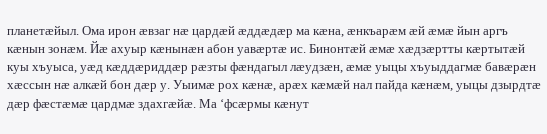планетæйыл. Ома ирон æвзаг нæ цардæй æддæдæр ма кæна, æнкъарæм æй æмæ йын аргъ кæнын зонæм. Йæ ахуыр кæнынæн абон уавæртæ ис. Бинонтæй æмæ хæдзæртты кæртытæй куы хъуыса, уæд кæддæриддæр рæзты фæндагыл лæудзæн, æмæ уыцы хъуыддагмæ бавæрæн хæссын нæ алкæй бон дæр у. Уыимæ рох кæнæ, арæх кæмæй нал пайда кæнæм, уыцы дзырдтæ дæр фæстæмæ цардмæ здахгæйæ. Ма ‘фсæрмы кæнут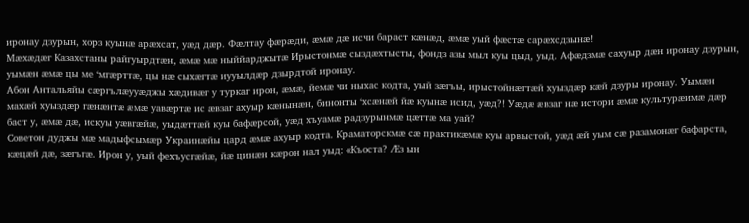иронау дзурын, хорз куынæ арæхсат, уæд дæр. Фæлтау фæрæди, æмæ дæ исчи бараст кæнæд, æмæ уый фæстæ сарæхсдзынæ!
Мæхæдæг Казахстаны райгуырдтæн, æмæ мæ ныййарджытæ Ирыстонмæ сыздæхтысты, фондз азы мыл куы цыд, уыд. Афæдзмæ сахуыр дæн иронау дзурын, уымæн æмæ цы ме ‘мгæрттæ, цы нæ сыхæгтæ иууылдæр дзырдтой иронау.
Абон Антальяйы сæргълæууæджы хæдивæг у туркаг ирон, æмæ, йемæ чи ныхас кодта, уый зæгъы, ирыстойнæгтæй хуыздæр кæй дзуры иронау. Уымæн махæй хуыздæр гæнæнтæ æмæ уавæртæ ис æвзаг ахуыр кæнынæн, бинонты ‘хсæнæй йæ куынæ исид, уæд?! Уæдæ æвзаг нæ истори æмæ культурæимæ дæр баст у, æмæ дæ, искуы уæвгæйæ, уыдæттæй куы бафæрсой, уæд хъуамæ радзурынмæ цæттæ ма уай?
Советон дуджы мæ мадыфсымæр Украинæйы цард æмæ ахуыр кодта. Краматорскмæ сæ практикæмæ куы арвыстой, уæд æй уым сæ разамонæг бафарста, кæцæй дæ, зæгъгæ. Ирон у, уый фехъусгæйæ, йæ цинæн кæрон нал уыд: «Къоста? Æз ын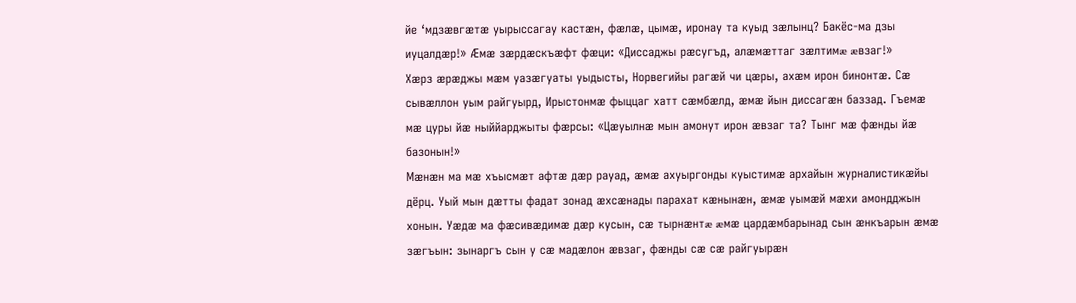йе ‘мдзæвгæтæ уырыссагау кастæн, фæлæ, цымæ, иронау та куыд зæлынц? Бакёс-ма дзы иуцалдæр!» Æмæ зæрдæскъæфт фæци: «Диссаджы рæсугъд, алæмæттаг зæлтимæ æвзаг!»
Хæрз æрæджы мæм уазæгуаты уыдысты, Норвегийы рагæй чи цæры, ахæм ирон бинонтæ. Сæ сывæллон уым райгуырд, Ирыстонмæ фыццаг хатт сæмбæлд, æмæ йын диссагæн баззад. Гъемæ мæ цуры йæ ныййарджыты фæрсы: «Цæуылнæ мын амонут ирон æвзаг та? Тынг мæ фæнды йæ базонын!»
Мæнæн ма мæ хъысмæт афтæ дæр рауад, æмæ ахуыргонды куыстимæ архайын журналистикæйы дёрц. Уый мын дæтты фадат зонад æхсæнады парахат кæнынæн, æмæ уымæй мæхи амондджын хонын. Уæдæ ма фæсивæдимæ дæр кусын, сæ тырнæнтæ æмæ цардæмбарынад сын æнкъарын æмæ зæгъын: зынаргъ сын у сæ мадæлон æвзаг, фæнды сæ сæ райгуырæн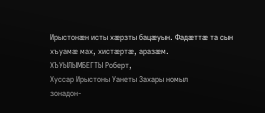Ирыстонæн исты хæрзты бацæуын. Фадæттæ та сын хъуамæ мах, хистæртæ, аразæм.
ХЪУЫЛЫМБЕГТЫ Роберт,
Хуссар Ирыстоны Уанеты Захары номыл
зонадон-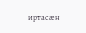иртасæн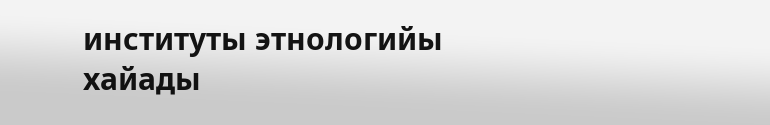институты этнологийы хайады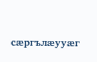сæргълæууæг